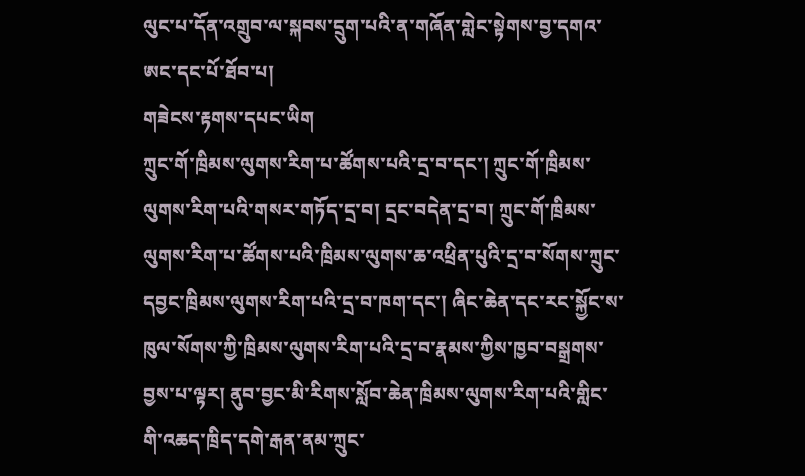ལུང་པ་དོན་འགྲུབ་ལ་སྐབས་དྲུག་པའི་ན་གཞོན་གླེང་སྟེགས་བྱ་དགའ་ཨང་དང་པོ་ཐོབ་པ།
གཟེངས་རྟགས་དཔང་ཡིག
ཀྲུང་གོ་ཁྲིམས་ལུགས་རིག་པ་ཚོགས་པའི་དྲ་བ་དང་། ཀྲུང་གོ་ཁྲིམས་ལུགས་རིག་པའི་གསར་གཏོད་དྲ་བ། དྲང་བདེན་དྲ་བ། ཀྲུང་གོ་ཁྲིམས་ལུགས་རིག་པ་ཚོགས་པའི་ཁྲིམས་ལུགས་ཆ་འཕྲིན་པུའི་དྲ་བ་སོགས་ཀྲུང་དབྱང་ཁྲིམས་ལུགས་རིག་པའི་དྲ་བ་ཁག་དང་། ཞིང་ཆེན་དང་རང་སྐྱོང་ས་ཁུལ་སོགས་ཀྱི་ཁྲིམས་ལུགས་རིག་པའི་དྲ་བ་རྣམས་ཀྱིས་ཁྱབ་བསྒྲགས་བྱས་པ་ལྟར། ནུབ་བྱང་མི་རིགས་སློབ་ཆེན་ཁྲིམས་ལུགས་རིག་པའི་གླིང་གི་འཆད་ཁྲིད་དགེ་རྒན་ནམ་ཀྲུང་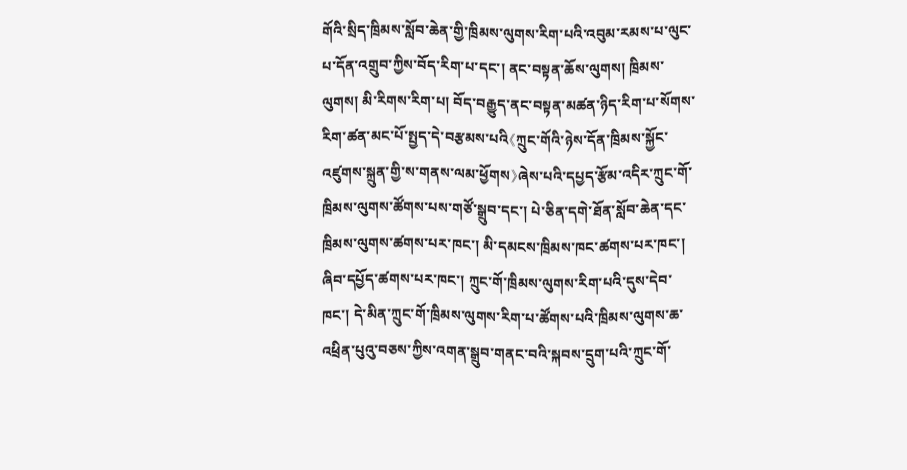གོའི་སྲིད་ཁྲིམས་སློབ་ཆེན་གྱི་ཁྲིམས་ལུགས་རིག་པའི་འབུམ་རམས་པ་ལུང་པ་དོན་འགྲུབ་ཀྱིས་བོད་རིག་པ་དང་། ནང་བསྟན་ཆོས་ལུགས། ཁྲིམས་ལུགས། མི་རིགས་རིག་པ། བོད་བརྒྱུད་ནང་བསྟན་མཚན་ཉིད་རིག་པ་སོགས་རིག་ཚན་མང་པོ་སྤྱད་དེ་བརྩམས་པའི《ཀྲུང་གོའི་ཉེས་དོན་ཁྲིམས་སྐྱོང་འཛུགས་སྐྲུན་གྱི་ས་གནས་ལམ་ཕྱོགས》ཞེས་པའི་དཔྱད་རྩོམ་འདིར་ཀྲུང་གོ་ཁྲིམས་ལུགས་ཚོགས་པས་གཙོ་སྒྲུབ་དང་། པེ་ཅིན་དགེ་ཐོན་སློབ་ཆེན་དང་ཁྲིམས་ལུགས་ཚགས་པར་ཁང་། མི་དམངས་ཁྲིམས་ཁང་ཚགས་པར་ཁང་། ཞིབ་དཔྱོད་ཚགས་པར་ཁང་། ཀྲུང་གོ་ཁྲིམས་ལུགས་རིག་པའི་དུས་དེབ་ཁང་། དེ་མིན་ཀྲུང་གོ་ཁྲིམས་ལུགས་རིག་པ་ཚོགས་པའི་ཁྲིམས་ལུགས་ཆ་འཕྲིན་པུའུ་བཅས་ཀྱིས་འགན་སྒྲུབ་གནང་བའི་སྐབས་དྲུག་པའི་ཀྲུང་གོ་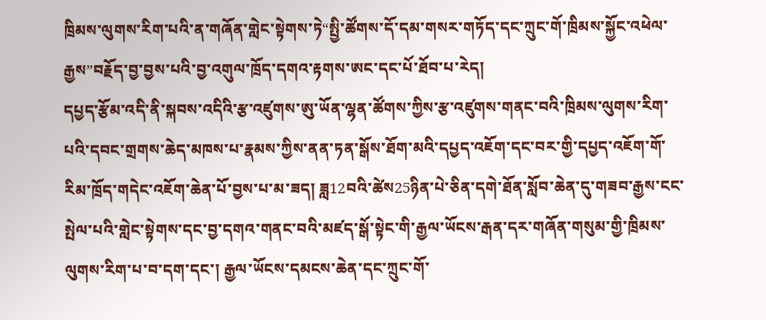ཁྲིམས་ལུགས་རིག་པའི་ན་གཞོན་གླེང་སྟེགས་ཏེ“སྤྱི་ཚོགས་དོ་དམ་གསར་གཏོད་དང་ཀྲུང་གོ་ཁྲིམས་སྐྱོང་འཕེལ་རྒྱས”བརྗོད་བྱ་བྱས་པའི་བྱ་འགུལ་ཁྲོད་དགའ་རྟགས་ཨང་དང་པོ་ཐོབ་པ་རེད།
དཔྱད་རྩོམ་འདི་ནི་སྐབས་འདིའི་རྩ་འཛུགས་ཨུ་ཡོན་ལྷན་ཚོགས་ཀྱིས་རྩ་འཛུགས་གནང་བའི་ཁྲིམས་ལུགས་རིག་པའི་དབང་གྲགས་ཆེད་མཁས་པ་རྣམས་ཀྱིས་ནན་ཏན་སྒོས་ཐོག་མའི་དཔྱད་འཇོག་དང་བར་གྱི་དཔྱད་འཇོག་གོ་རིམ་ཁྲོད་གདེང་འཇོག་ཆེན་པོ་བྱས་པ་མ་ཟད། ཟླ12བའི་ཚེས25ཉིན་པེ་ཅིན་དགེ་ཐོན་སློབ་ཆེན་དུ་གཟབ་རྒྱས་ངང་སྤེལ་པའི་གླེང་སྟེགས་དང་བྱ་དགའ་གནང་བའི་མཛད་སྒོ་སྟེང་གི་རྒྱལ་ཡོངས་རྒན་དར་གཞོན་གསུམ་གྱི་ཁྲིམས་ལུགས་རིག་པ་བ་དག་དང་། རྒྱལ་ཡོངས་དམངས་ཆེན་དང་ཀྲུང་གོ་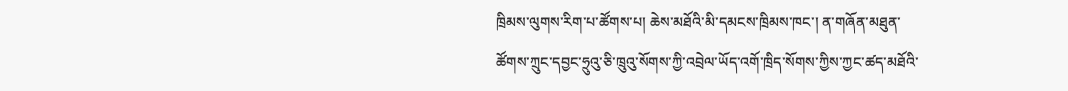ཁྲིམས་ལུགས་རིག་པ་ཚོགས་པ། ཆེས་མཐོའི་མི་དམངས་ཁྲིམས་ཁང་། ན་གཞོན་མཐུན་ཚོགས་ཀྲུང་དབྱང་ཧྲུའུ་ཅི་ཁྲུའུ་སོགས་ཀྱི་འབྲེལ་ཡོད་འགོ་ཁྲིད་སོགས་ཀྱིས་ཀྱང་ཚད་མཐོའི་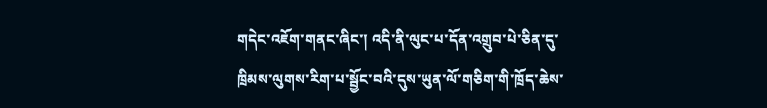གདེང་འཇོག་གནང་ཞིང་། འདི་ནི་ལུང་པ་དོན་འགྲུབ་པེ་ཅིན་དུ་ཁྲིམས་ལུགས་རིག་པ་སྦྱོང་བའི་དུས་ཡུན་ལོ་གཅིག་གི་ཁྲོད་ཆེས་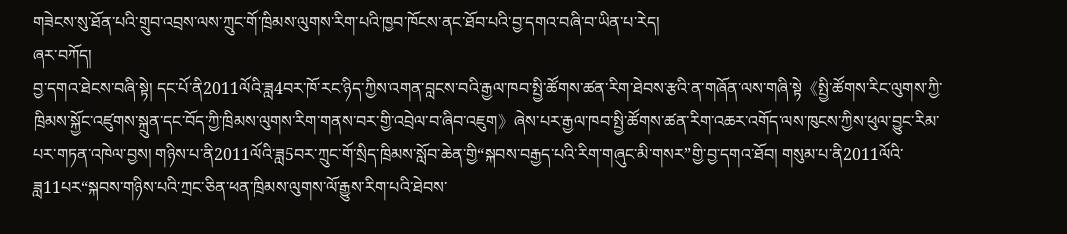གཟེངས་སུ་ཐོན་པའི་གྲུབ་འབྲས་ལས་ཀྲུང་གོ་ཁྲིམས་ལུགས་རིག་པའི་ཁྱབ་ཁོངས་ནང་ཐོབ་པའི་བྱ་དགའ་བཞི་བ་ཡིན་པ་རེད།
ཞར་བཀོད།
བྱ་དགའ་ཐེངས་བཞི་སྟེ། དང་པོ་ནི2011ལོའི་ཟླ4བར་ཁོ་རང་ཉིད་ཀྱིས་འགན་བླངས་བའི་རྒྱལ་ཁབ་སྤྱི་ཚོགས་ཚན་རིག་ཐེབས་རྩའི་ན་གཞོན་ལས་གཞི་སྟེ《སྤྱི་ཚོགས་རིང་ལུགས་ཀྱི་ཁྲིམས་སྐྱོང་འཛུགས་སྐྲུན་དང་བོད་ཀྱི་ཁྲིམས་ལུགས་རིག་གནས་བར་གྱི་འབྲེལ་བ་ཞིབ་འཇུག》ཞེས་པར་རྒྱལ་ཁབ་སྤྱི་ཚོགས་ཚན་རིག་འཆར་འགོད་ལས་ཁུངས་ཀྱིས་ཕུལ་བྱུང་རིམ་པར་གཏན་འཁེལ་བྱས། གཉིས་པ་ནི2011ལོའི་ཟླ5བར་ཀྲུང་གོ་སྲིད་ཁྲིམས་སློབ་ཆེན་གྱི“སྐབས་བརྒྱད་པའི་རིག་གཞུང་མི་གསར”གྱི་བྱ་དགའ་ཐོབ། གསུམ་པ་ནི2011ལོའི་ཟླ11པར“སྐབས་གཉིས་པའི་ཀྲང་ཅིན་ཕན་ཁྲིམས་ལུགས་ལོ་རྒྱུས་རིག་པའི་ཐེབས་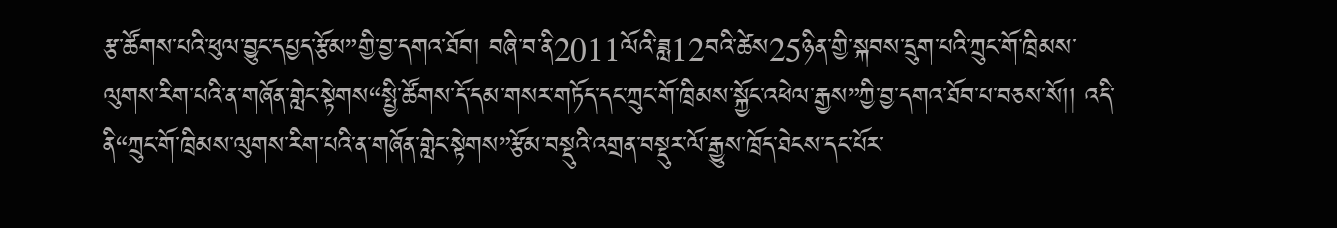རྩ་ཚོགས་པའི་ཕུལ་བྱུང་དཔྱད་རྩོམ”གྱི་བྱ་དགའ་ཐོབ། བཞི་བ་ནི2011ལོའི་ཟླ12བའི་ཚེས25ཉིན་གྱི་སྐབས་དྲུག་པའི་ཀྲུང་གོ་ཁྲིམས་ལུགས་རིག་པའི་ན་གཞོན་གླེང་སྟེགས“སྤྱི་ཚོགས་དོ་དམ་གསར་གཏོད་དང་ཀྲུང་གོ་ཁྲིམས་སྐྱོང་འཕེལ་རྒྱས”ཀྱི་བྱ་དགའ་ཐོབ་པ་བཅས་སོ།། འདི་ནི“ཀྲུང་གོ་ཁྲིམས་ལུགས་རིག་པའི་ན་གཞོན་གླེང་སྟེགས”རྩོམ་བསྡུའི་འགྲན་བསྡུར་ལོ་རྒྱུས་ཁྲོད་ཐེངས་དང་པོར་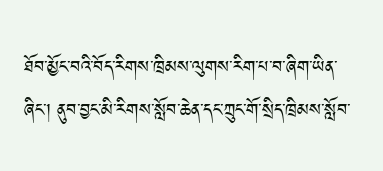ཐོབ་མྱོང་བའི་བོད་རིགས་ཁྲིམས་ལུགས་རིག་པ་བ་ཞིག་ཡིན་ཞིང་། ནུབ་བྱང་མི་རིགས་སློབ་ཆེན་དང་ཀྲུང་གོ་སྲིད་ཁྲིམས་སློབ་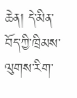ཆེན། དེ་མིན་བོད་ཀྱི་ཁྲིམས་ལུགས་རིག་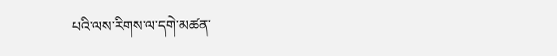པའི་ལས་རིགས་ལ་དགེ་མཚན་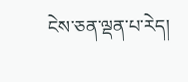ངེས་ཅན་ལྡན་པ་རེད།